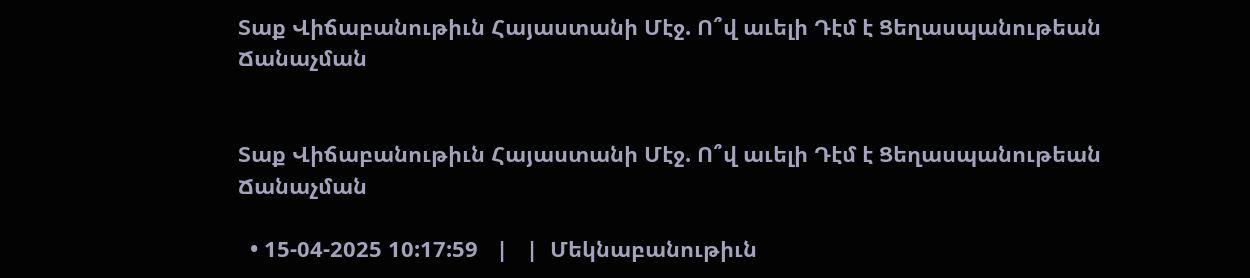Տաք Վիճաբանութիւն Հայաստանի Մէջ. Ո՞վ աւելի Դէմ է Ցեղասպանութեան Ճանաչման


Տաք Վիճաբանութիւն Հայաստանի Մէջ. Ո՞վ աւելի Դէմ է Ցեղասպանութեան Ճանաչման

  • 15-04-2025 10:17:59   |   |  Մեկնաբանութիւն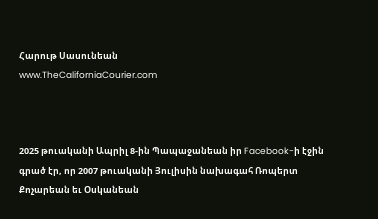Հարութ Սասունեան
www.TheCaliforniaCourier.com



2025 թուականի Ապրիլ 8-ին Պապաջանեան իր Facebook-ի էջին գրած էր, որ 2007 թուականի Յուլիսին նախագահ Ռոպերտ Քոչարեան եւ Օսկանեան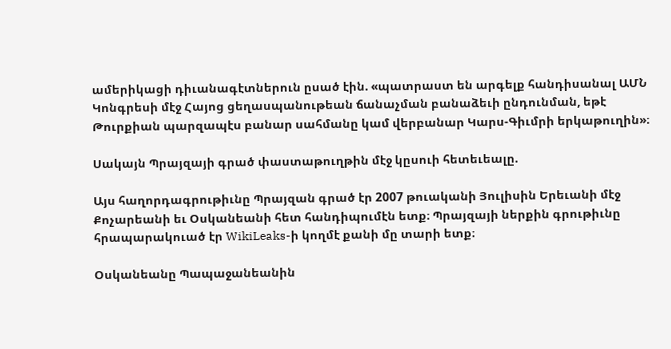ամերիկացի դիւանագէտներուն ըսած էին. «պատրաստ են արգելք հանդիսանալ ԱՄՆ Կոնգրեսի մէջ Հայոց ցեղասպանութեան ճանաչման բանաձեւի ընդունման, եթէ Թուրքիան պարզապէս բանար սահմանը կամ վերբանար Կարս-Գիւմրի երկաթուղին»։

Սակայն Պրայզայի գրած փաստաթուղթին մէջ կըսուի հետեւեալը.

Այս հաղորդագրութիւնը Պրայզան գրած էր 2007 թուականի Յուլիսին Երեւանի մէջ Քոչարեանի եւ Օսկանեանի հետ հանդիպումէն ետք։ Պրայզայի ներքին գրութիւնը հրապարակուած էր WikiLeaks-ի կողմէ քանի մը տարի ետք։

Օսկանեանը Պապաջանեանին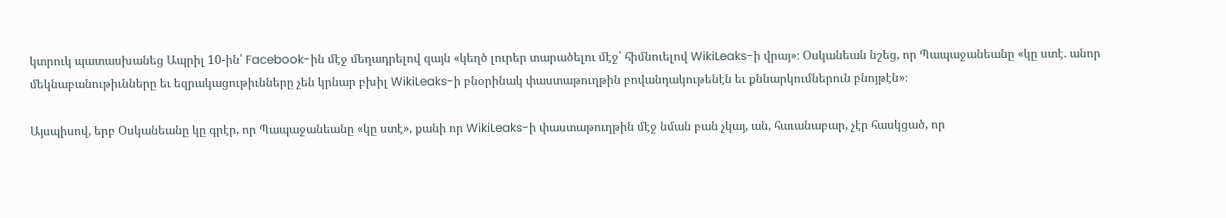կտրուկ պատասխանեց Ապրիլ 10-ին՝ Facebook-ին մէջ մեղադրելով զայն «կեղծ լուրեր տարածելու մէջ՝ հիմնուելով WikiLeaks-ի վրայ»։ Օսկանեան նշեց, որ Պապաջանեանը «կը ստէ. անոր մեկնաբանութիւնները եւ եզրակացութիւնները չեն կրնար բխիլ WikiLeaks-ի բնօրինակ փաստաթուղթին բովանդակութենէն եւ քննարկումներուն բնոյթէն»։

Այսպիսով, երբ Օսկանեանը կը գրէր, որ Պապաջանեանը «կը ստէ», քանի որ WikiLeaks-ի փաստաթուղթին մէջ նման բան չկայ, ան, հաւանաբար, չէր հասկցած, որ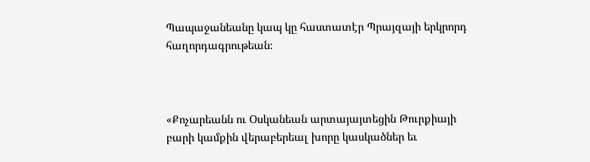Պապաջանեանը կապ կը հաստատէր Պրայզայի երկրորդ հաղորդագրութեան։



«Քոչարեանն ու Օսկանեան արտայայտեցին Թուրքիայի բարի կամքին վերաբերեալ խորը կասկածներ եւ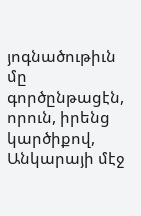յոգնածութիւն մը գործընթացէն, որուն, իրենց կարծիքով, Անկարայի մէջ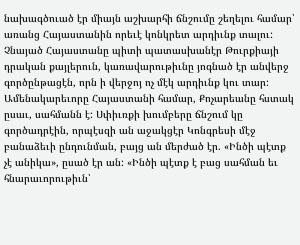նախագծուած էր միայն աշխարհի ճնշումը շեղելու համար՝ առանց Հայաստանին որեւէ կոնկրետ արդիւնք տալու: Չնայած Հայաստանը պիտի պատասխանէր Թուրքիայի դրական քայլերուն, կառավարութիւնը յոգնած էր անվերջ գործընթացէն, որն ի վերջոյ ոչ մէկ արդիւնք կու տար: Ամենակարեւորը Հայաստանի համար, Քոչարեանը հստակ ըսաւ, սահմանն է: Սփիւռքի խումբերը ճնշում կը գործադրէին, որպէսզի ան աջակցէր Կոնգրեսի մէջ բանաձեւի ընդունման, բայց ան մերժած էր. «Ինծի պէտք չէ անիկա», ըսած էր ան: «Ինծի պէտք է բաց սահման եւ հնարաւորութիւն՝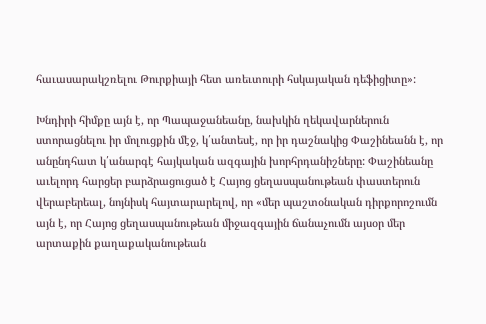հաւասարակշռելու Թուրքիայի հետ առեւտուրի հսկայական դեֆիցիտը»:

Խնդիրի հիմքը այն է, որ Պապաջանեանը, նախկին ղեկավարներուն ստորացնելու իր մոլուցքին մէջ, կ՛անտեսէ, որ իր դաշնակից Փաշինեանն է, որ անընդհատ կ՛անարգէ հայկական ազգային խորհրդանիշները: Փաշինեանը աւելորդ հարցեր բարձրացուցած է Հայոց ցեղասպանութեան փաստերուն վերաբերեալ, նոյնիսկ հայտարարելով, որ «մեր պաշտօնական դիրքորոշումն այն է, որ Հայոց ցեղասպանութեան միջազգային ճանաչումն այսօր մեր արտաքին քաղաքականութեան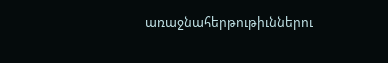առաջնահերթութիւններու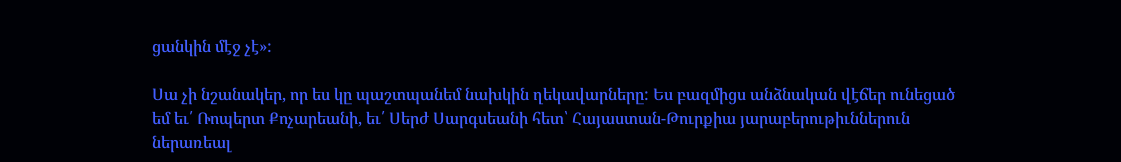ցանկին մէջ չէ»:

Սա չի նշանակեր, որ ես կը պաշտպանեմ նախկին ղեկավարները: Ես բազմիցս անձնական վէճեր ունեցած եմ եւ՛ Ռոպերտ Քոչարեանի, եւ՛ Սերժ Սարգսեանի հետ՝ Հայաստան-Թուրքիա յարաբերութիւններուն ներառեալ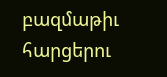բազմաթիւ հարցերու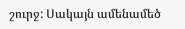շուրջ: Սակայն ամենամեծ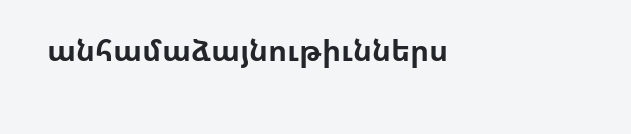անհամաձայնութիւններս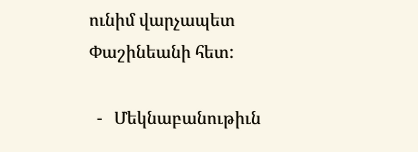ունիմ վարչապետ Փաշինեանի հետ:

  -   Մեկնաբանութիւն